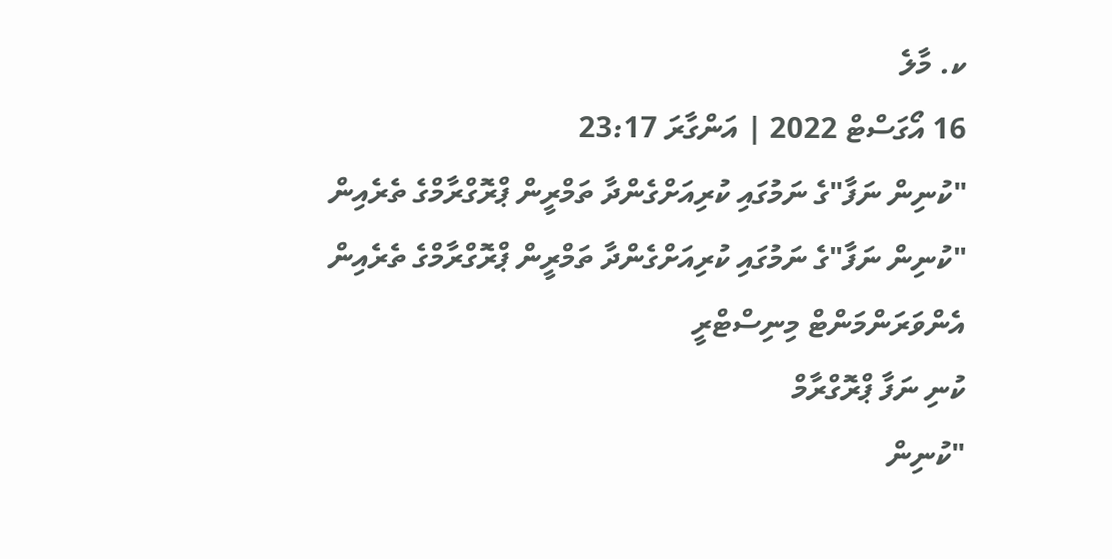ކ. މާލެ
16 އޯގަސްޓް 2022 | އަންގާރަ 23:17
"ކުނިން ނަފާ"ގެ ނަމުގައި ކުރިއަށްގެންދާ ތަމްރީން ޕްރޮގްރާމްގެ ތެރެއިން
"ކުނިން ނަފާ"ގެ ނަމުގައި ކުރިއަށްގެންދާ ތަމްރީން ޕްރޮގްރާމްގެ ތެރެއިން
އެންވަރަންމަންޓް މިނިސްޓްރީ
ކުނި ނަފާ ޕްރޮގްރާމް
"ކުނިން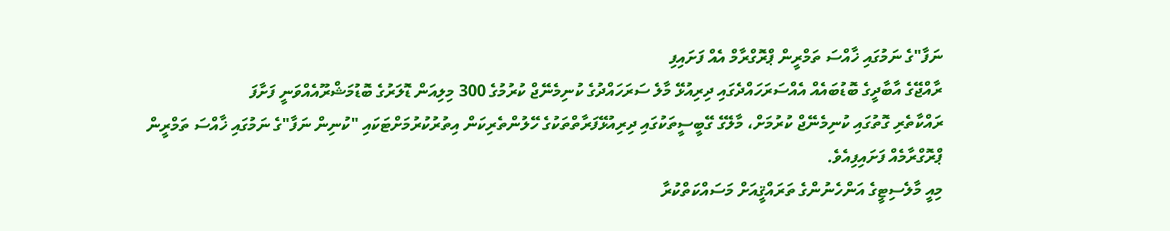ނަފާ"ގެ ނަމުގައި ޚާއްސަ ތަމްރީން ޕްރޮގްރާމް އެއް ފަށައިފި
ރާއްޖޭގެ އާބާދީގެ ބޮޑުބައެއް އެއްސަރަހައްދެގައި ދިރިއުޅޭ މާލެ ސަރަހައްދުގެ ކުނިމެނޭޖް ކުރުމުގެ 300 މިލިއަން ޑޮލަރުގެ ބޮޑުމަޝްރޫއެއްވަނީ ފަށާފަ
ރައްކާތެރި ގޮތުގައި ކުނިމެނޭޖް ކުރުމަށް، މާލޭގެ ގޭބީސީތަކުގައި ދިރިއުޅޭފަރާތްތަކުގެ ހޭލުންތެރިކަން އިތުރުކުރުމަށްޓަކައި "ކުނިން ނަފާ"ގެ ނަމުގައި ޚާއްސަ ތަމްރީން ޕްރޮގްރާމެއް ފަށައިފިއެވެ.
މިއީ މާލެސިޓީގެ އަންހެނުންގެ ތަރައްޤީއަށް މަސައްކަތްކުރާ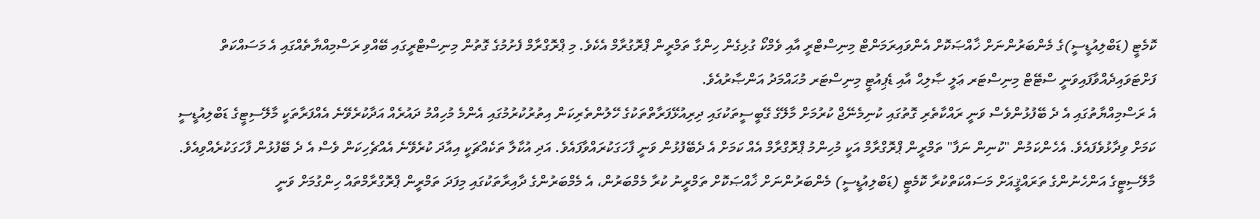ކޮމެޓީ (ޑަބްލިއުޑީސީ)ގެ މެންބަރުންނަށް ޚާއްޞަކޮށް އެންވައިރަމަންޓް މިނިސްޓްރީ އާއި ވެމްކޯ ގުޅިގެން ހިންގާ ތަމްރީން ޕްރޮގުރާމް އެކެވެ. މި ޕްރޮގްރާމް ފެށުމުގެ ގޮތުން މިނިސްޓްރީގައި ބޭއްވި ރަސްމިއްޔާތެއްގައި އެ މަސައްކަތް ފަށްޓަވައިދެއްވާފައިވަނީ ސްޓޭޓް މިނިސްޓަރ ޢަލީ ޞާލިޙް އާއި ޑެޕިއުޓީ މިނިސްޓަރ މުޙައްމަދު އަންޞާރުއެވެ.
އެ ރަސްމިއްޔާތުގައި އެ ދެ ބޭފުޅުންވެސް ވަނީ ރައްކާތެރި ގޮތުގައި ކުނިމެނޭޖް ކުރުމަށް މާލޭގެ ގޭބީސީތަކުގައި ދިރިއުޅޭފަރާތްތަކުގެ ހޭލުންތެރިކަން އިތުރުކުރުމުގައި އެންމެ މުހިއްމު ދައުރެއް އަދާކުރެވޭނެ އެއްފަރާތަކީ މާލޭސިޓީގެ ޑަބްލިއުޑީސީ ކަމަށް ވިދާޅުވެފައެވެ. އެހެންކަމުން "ކުނިން ނަފާ" ތަމްރީން ޕްރޮގްރާމް އަކީ މުހިންމު ޕްރޮގްރާމް އެއް ކަމަށް އެ ދެބޭފުޅުން ވަނީ ފާހަގަކުރައްވާފައެވެ. އަދި އުކާލާ ތަކެއްޗަކީ އިއާދަ ކުރެވޭނެ އެއްޗެހިކަން ވެސް އެ ދެ ބޭފުޅުން ފާހަގަކުރެއްވިއެވެ.
މާލޭސިޓީގެ އަންހެނުންގެ ތަރައްޤީއަށް މަސައްކަތްކުރާ ކޮމެޓީ (ޑަބްލިއުޑީސީ) މެންބަރުންނަށް ޚާއްޞަކޮށް ތަމްރީނު ކުރާ މެމްބަރުން، އެ މެމްބަރުންގެ ދާއިރާތަކުގައި މިފަދަ ތަމްރީން ޕްރޮގްރާމްތައް ހިންގުމަށް ވަނީ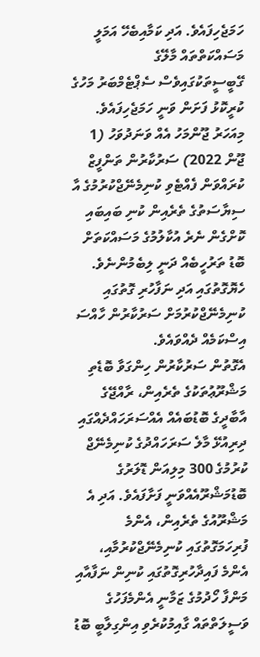ހަމަޖެހިފައެވެ. އަދި ކަމާއިބެހޭ އަމަލީ މަސައްކަތްތައް މާލޭގެ ގޭބީސީތަކުގައިވެސް ސެޕްޓެމްބަރު މަހުގެ ކުރީކޮޅު ފަށަން ވަނީ ހަމަޖެހިފައެވެ.
މިއަހަރު ޖޫންމަހު އެއް ވަނަދުވަހު (1 ޖޫން 2022) ސަރުކާރުން ތަންފީޒް ކުރައްވަން ފެއްޓެވި ކުނިމެނޭޖްކުރުމުގެ އާ ސިޔާސަތުގެ ތެރެއިން ކުނި ބައިބައި ކޮށްގެން ނެރެ އުކާލުމުގެ މަސައްކަތަށް ބޮޑު ތަރުހީބެއް ދަނީ ލިބެމުންނެވެ. ހެޔޮގޮތުގައި އަދި ނަފާހުރި ގޮތުގައި ކުނިމެނޭޖްކުރުމަށް ސަރުކާރުން ހާއްސަ އިސްކަމެއް ދެއްވައެވެ.
އެގޮތުން ސަރުކާރުން ހިންގަވާ ބޮޑެތި މަޝްރޫޢުތަކުގެ ތެރެއިން، ރާއްޖޭގެ އާބާދީގެ ބޮޑުބައެއް އެއްސަރަހައްދެއްގައި ދިރިއުޅޭ މާލެ ސަރަހައްދުގެ ކުނިމެނޭޖް ކުރުމުގެ 300 މިލިއަން ޑޮލަރުގެ ބޮޑުމަޝްރޫއެއްވަނީ ފަށާފައެވެ. އަދި އެ މަޝްރޫއުގެ ތެރެއިން، އެންމެ ފުރިހަމަގޮތުގައި ކުނިމެނޭޖްކުރުމާއި، އެންމެ ފައިދާހުރިގޮތުގައި ކުނިން ނަފާއާއި މަންފާ ހޯދުމުގެ ޒަމާނީ އެންމެފަހުގެ ވަސީލަތްތައް ގާއިމުކުރެވި އިންގިލާބީ ބޮޑު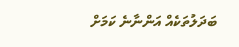ބަދަލުތަކެއް އަންނާނެ ކަމަށް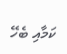ކަމާއި ބެހޭ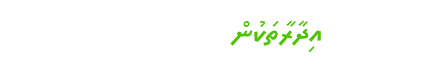އިދާރާތަކުން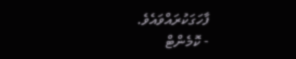ފާހަގަކުރައްވައެވެ.
- ކޮމެންޓް